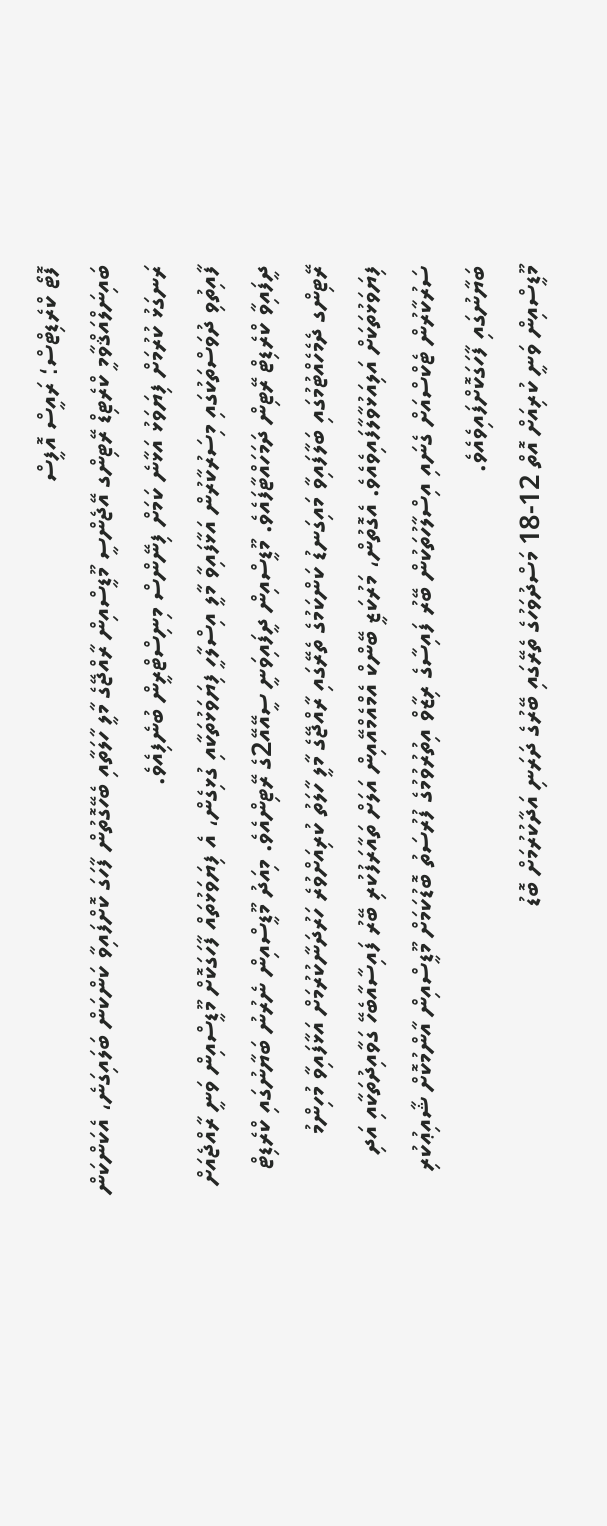ފޮޓޯ ކްރެޑިޓްސް؛ ރައީސް އޮފީސް
ބައިނަލްއަޤްވާމީ ކްރެޓިޑް ރޭޓިންގ އޭޖެންސީ މޫޑީސްއިން ރާއްޖޭގެ މާލީ ހާލަތާއި ބެހޭގޮތުން ފާހަގަ ކޮށްފައިވާ ކަންކަން ބަލައިގަނެ، އެކަންކަން ރަނގަޅު ކުރުމަށް ފިޔަވަޅު އަޅާނެ ކަމަށް ފިނޭންސް މިނިސްޓްރީން ބުނެފިއެވެ.
ފާއިތުވި ދުވަސްތަކުގައި މިސަރުކާރުން އަޅާފައިވާ މާލީ އިސްލާހީ ފިޔަވަޅުތަކާއި ގުޅިގެން، އެ ފިޔަވަޅުތައް ފާހަގަކޮށް މޫޑީސްއިން ވަނީ ރާއްޖެއަށް ދީފައިވާ ކްރެޑިޓް ރޭޓިން ދަމަހައްޓާފައެވެ. މޫޑީސްއިން ދީފައިވަނީ ސީއޭއޭ2ގެ ރޭޓިންއެވެ. މިއަދު މޫޑީސްއިން ނެރުނު ބަޔާނުގައި ކްރެޑިޓް ރޭޓިންގ ދެމެހެއްޓުމުގައި ބަލާފައިވާ މައިގަނޑު ކަންކަމުގެ ތެރޭގައި ރާއްޖޭގެ މާލީ ހާލަތު ކުރިއަށްވުރެ ހަރުދަނާކުރުމަށް އަޅާފައިވާ މުހިންމު ފިޔަވަޅުތަކަށް އަލިއަޅުވާލާފައިވެއެވެ. އެގޮތުން، މަރުކަޒީ ބޭންކް އެމްއެމްއޭއިން އަލަށް ތައާރަފުކުރި ބޭރު ފައިސާއާބެހޭ ގަވާއިދުތަކާއި އަދި ސަރުކާރުން ޓެކްސްއަށް ގެނައި އިސްލާހުތަކުން ބޭރު ފައިސާގެ ރިޒާވް އިތުރުވުމުގެ ފުރުސަތު ބޮޑުކަމަށް މޫޑީސްއިން އާންމުކޮށް ޝާއިޢުކުރި ބަޔާނުގައި ފާހަގަކޮށްފައިވެއެވެ.
މޫޑީސްއިން ވަނީ ކުރިއަށް އޮތް 12-18 މަސްދުވަހުގެ ތެރޭގައި ބޭރުގެ ދަރަނި އަދާކުރުމަށް ބޮޑު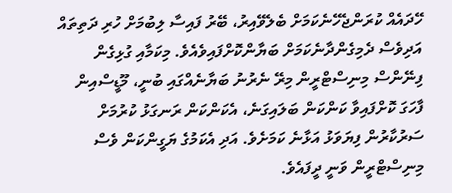ހޭދައެއް ކުރަންޖެހޭނެކަމަށް ބެލެވޭއިރު، ބޭރު ފައިސާ ލިބުމަށް ހުރި ދަތިތައް އަދިވެސް ދެމިގެންދާނެކަމަށް ބަޔާންކޮށްފައިވެއެވެ. މިކަމާއި ގުޅިގެން ފިނޭންސް މިނިސްޓްރީން މިރޭ ނެރުނު ބަޔާނެއްގައި ބުނީ، މޫޑީސްއިން ފާހަގަ ކޮށްފައިވާ ކަންކަން ބަލައިގަނެ، އެކަންކަން ރަނގަޅު ކުރުމަށް ސަރުކާރުން ފިޔަވަޅު އަޅާނެ ކަމަށެވެ. އަދި އެކަމުގެ ޔަގީންކަން ވެސް މިނިސްޓްރީން ވަނީ ދީފައެވެ.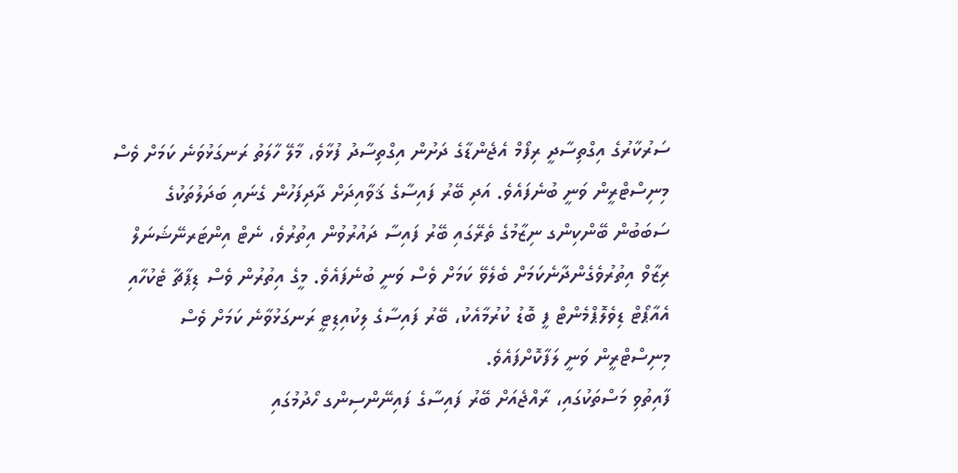ސަރުކާރުގެ އިގްތިސާދީ ރިފޯމް އެޖެންޑާގެ ދަށުން އިގްތިސާދު ފުޅާވެ، މާލޭ ހާލަތު ރަނގަޅުވަނެ ކަމަށް ވެސް މިނިސްޓްރީން ވަނީ ބުނެފައެވެ. އަދި ބޭރު ފައިސާގެ ޤަވާއިދަށް ދާދިފަހުން ގެނައި ބަދަލުތަކުގެ ސަބަބުން ބޭންކިންގ ނިޒާމުގެ ތެރޭގައި ބޭރު ފައިސާ ދައުރުވުން އިތުރުވެ، ނެޓް އިންޓަރނޭޝަނަލް ރިޒާވް އިތުރުވެގެންދާނެކަމަށް ބެލެވޭ ކަމަށް ވެސް ވަނީ ބުނެފައެވެ. މީގެ އިތުރުން ވެސް ޑިޕާޗާ ޓެކުހާއި އެއާޕޯޓް ޑިވެލޮޕްމެންޓް ފީ ބޮޑު ކުރުމާއެކު، ބޭރު ފައިސާގެ ލިކުއިޑިޓީ ރަނގަޅުވާނެ ކަމަށް ވެސް މިނިސްޓްރީން ވަނީ ލަފާކޮށްފައެވެ.
ފާއިތުވި މަސްތަކުގައި، ރާއްޖެއަށް ބޭރު ފައިސާގެ ފައިނޭންސިންގ ހޯދުމުގައި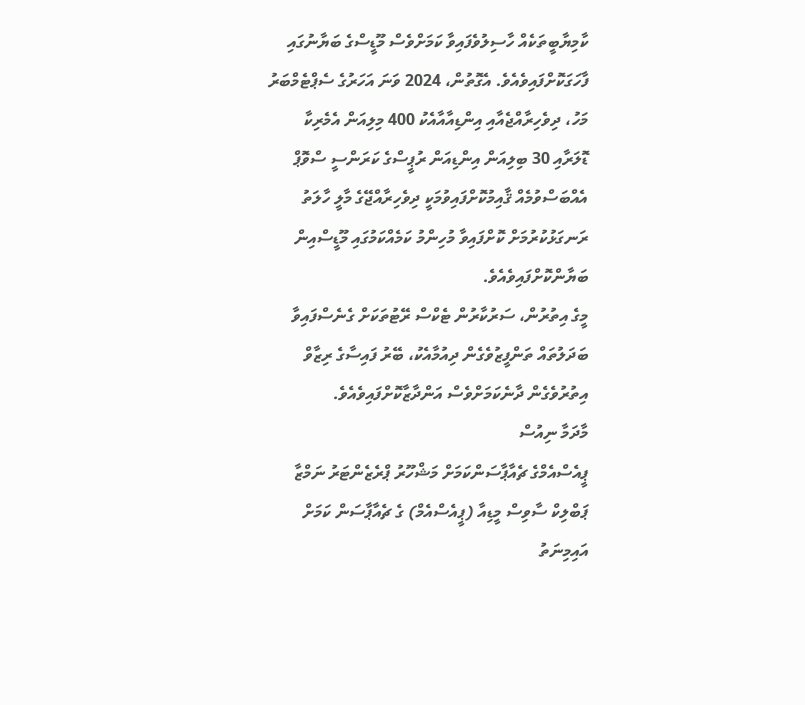ކާމިޔާބީތަކެއް ހާސިލުވެފައިވާ ކަމަށްވެސް މޫޑީސްގެ ބަޔާނުގައި ފާހަގަކޮށްފައިވެއެވެ. އެގޮތުން، 2024 ވަނަ އަހަރުގެ ސެޕްޓެމްބަރު މަހު، ދިވެހިރާއްޖެއާއި އިންޑިއާއާއެކު 400 މިލިއަން އެމެރިކާ ޑޮލަރާއި 30 ބިލިއަން އިންޑިއަން ރުޕީސްގެ ކަރަންސީ ސްވޮޕް އެއްބަސްވުމެއް ޤާއިމުކޮށްފައިވުމަކީ ދިވެހިރާއްޖޭގެ މާލީ ހާލަތު ރަނގަޅުކުރުމަށް ކޮށްފައިވާ މުހިންމު ކަމެއްކަމުގައި މޫޑީސްއިން ބަޔާންކޮށްފައިވެއެވެ.
މީގެ އިތުރުން، ސަރުކާރުން ޓެކްސް ރޭޓުތަކަށް ގެނެސްފައިވާ ބަދަލުތައް ތަންފީޒުވެގެން ދިއުމާއެކު، ބޭރު ފައިސާގެ ރިޒާވް އިތުރުވެގެން ދާނެކަމަށްވެސް އަންދާޒާކޮށްފައިވެއެވެ.
މާދަމާ ނިއުސް
ޕީއެސްއެމްގެ ޗެއާޕާސަންކަމަށް މަޝްހޫރު ޕްރެޒެންޓަރު ނަމްޒާ
ޕަބްލިކް ސާވިސް މީޑިއާ (ޕީއެސްއެމް) ގެ ޗެއާޕާސަން ކަމަށް އައިމިނަތު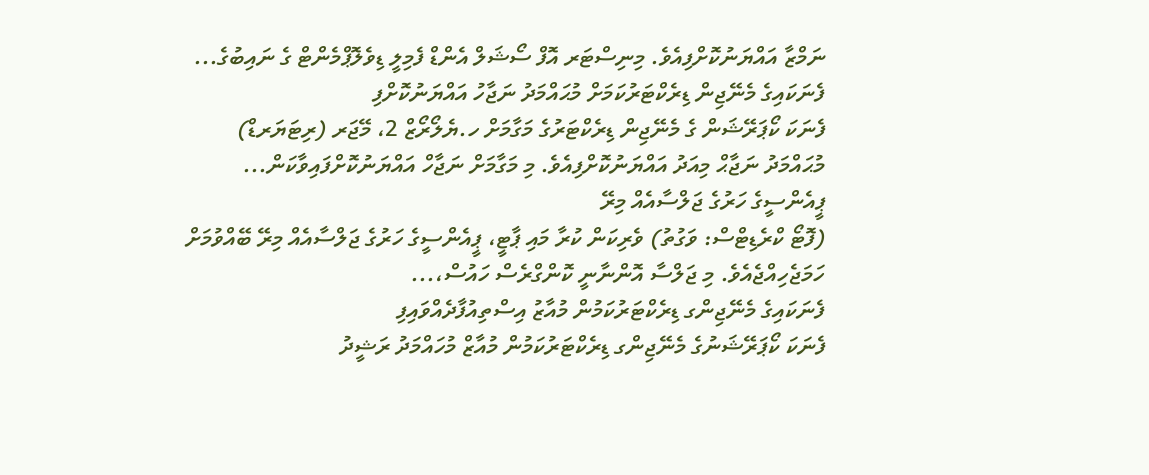ނަމްޒާ އައްޔަނުކޮށްފިއެވެ. މިނިސްޓަރ އޮފް ސޯޝަލް އެންޑް ފެމިލީ ޑިވެލޮޕްމެންޓް ގެ ނައިބުގެ...
ފެނަކައިގެ މެނޭޖިން ޑިރެކްޓަރުކަމަށް މުޙައްމަދު ނަޖާހު އައްޔަނުކޮށްފި
ފެނަކަ ކޯޕަރޭޝަން ގެ މެނޭޖިން ޑިރެކްޓަރުގެ މަގާމަށް ހ.ޔެލޯރޯޒް 2، މޭޖަރ (ރިޓަޔަރޑް) މުޙައްމަދު ނަޖާޙް މިއަދު އައްޔަނުކޮށްފިއެވެ. މި މަގާމަށް ނަޖާހް އައްޔަނުކޮށްފައިވާކަން...
ޕީއެންސީގެ ހަރުގެ ޖަލްސާއެއް މިރޭ
(ފޮޓޯ ކްރެޑިޓްސް: ވަގުތު) ވެރިކަން ކުރާ މައި ޕާޓީ، ޕީއެންސީގެ ހަރުގެ ޖަލްސާއެއް މިރޭ ބޭއްވުމަށް ހަމަޖެހިއްޖެއެވެ. މި ޖަލްސާ އޮންނާނީ ކޮންގްރެސް ހައުސް،...
ފެނަކައިގެ މެނޭޖިންގ ޑިރެކްޓަރުކަމުން މުއާޒު އިސްތިއުފާދެއްވައިފި
ފެނަކަ ކޯޕަރޭޝަނުގެ މެނޭޖިންގ ޑިރެކްޓަރުކަމުން މުއާޒް މުހައްމަދު ރަޝީދު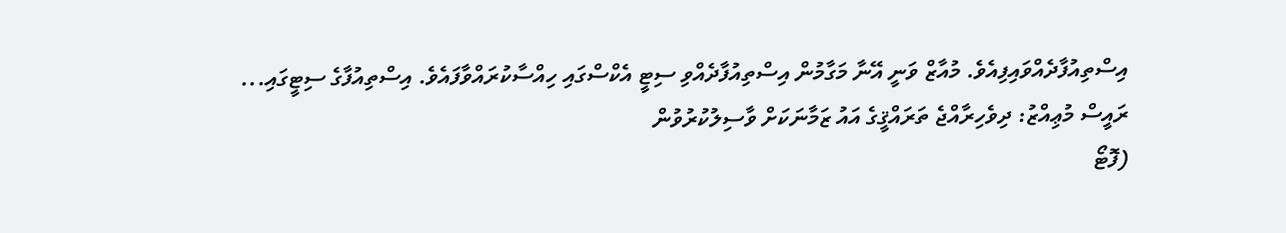އިސްތިއުފާދެއްވައިފިއެވެ. މުއާޒް ވަނީ އޭނާ މަގާމުން އިސްތިއުފާދެއްވި ސިޓީ އެކްސްގައި ހިއްސާކުރައްވާފައެވެ. އިސްތިއުފާގެ ސިޓީގައި...
ރައީސް މުޢިއްޒު: ދިވެހިރާއްޖެ ތަރައްޤީގެ އައު ޒަމާނަކަށް ވާސިލުކުރުވުން
(ފޮޓޯ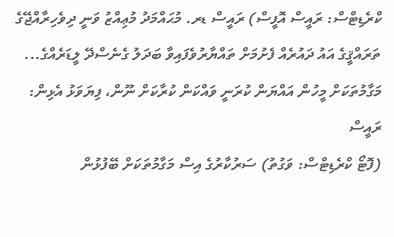ކްރެޑިޓްސް: ރައީސް އޮފީސް) ރައީސް ޑރ. މުޙައްމަދު މުޢިއްޒު ވަނީ ދިވެހިރާއްޖޭގެ ތަރައްޤީގެ އައު ދައުރެއް ފެށުމަށް ތައްޔާރުވެފައިވާ ބަދަލު ގެނެސްދޭ ލީޑަރެއްގެ...
މަގާމުތަކަށް މީހުން އައްޔަން ކުރަނީ ވައްކަން ކުރާކަށް ނޫން، ފިޔަވަޅު އެޅިން: ރައީސް
(ފޮޓޯ ކްރެޑިޓްސް: ވަގުތު) ސަރުކާރުގެ އިސް މަގާމުތަކަށް ބޭފުޅުން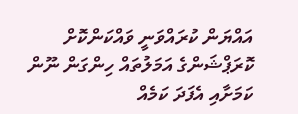އައްޔަން ކުރައްވަނީ ވައްކަންކޮށް ކޮރަޕްޝަންގެ އަމަލުތައް ހިންގަން ނޫން ކަމަށާއި އެފަދަ ކަމެއް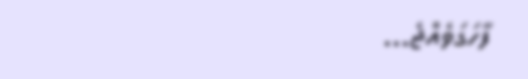ފާހަގަވެއްޖެ...